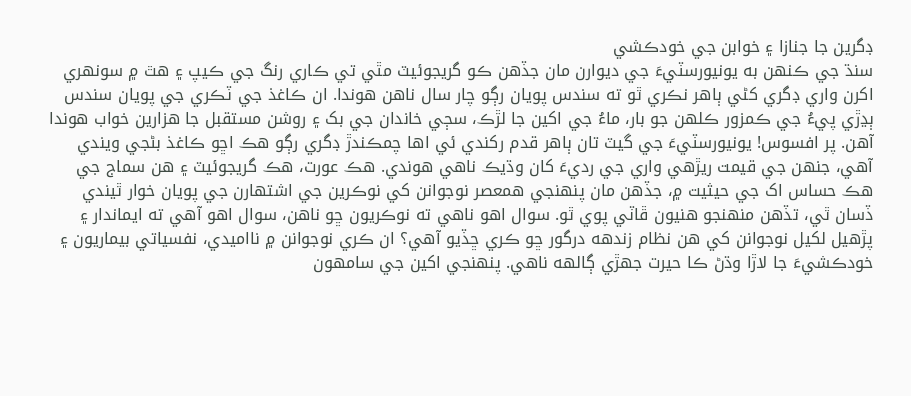ڊگرين جا جنازا ۽ خوابن جي خودڪشي
سنڌ جي ڪنهن به يونيورسٽيءَ جي ديوارن مان جڏهن ڪو گريجوئيٽ مٿي تي ڪاري رنگ جي ڪيپ ۽ هٿ ۾ سونهري اکرن واري ڊگري کڻي ٻاهر نڪري ٿو ته سندس پويان رڳو چار سال ناهن هوندا. ان ڪاغذ جي ٽڪري جي پويان سندس ٻڍڙي پيءُ جي ڪمزور ڪلهن جو بار، ماءُ جي اکين جا لڙڪ، سڄي خاندان جي بک ۽ روشن مستقبل جا هزارين خواب هوندا آهن. پر افسوس! يونيورسٽيءَ جي گيٽ تان ٻاهر قدم رکندي ئي اها چمڪندڙ ڊگري رڳو هڪ اڇو ڪاغذ بڻجي ويندي آهي، جنهن جي قيمت ريڙهي واري جي رديءَ کان وڌيڪ ناهي هوندي. هڪ عورت، هڪ گريجوئيٽ ۽ هن سماج جي هڪ حساس اک جي حيثيت ۾، جڏهن مان پنهنجي همعصر نوجوانن کي نوڪرين جي اشتهارن جي پويان خوار ٿيندي ڏسان ٿي، تڏهن منهنجو هنيون ڦاٽي پوي ٿو. سوال اهو ناهي ته نوڪريون ڇو ناهن، سوال اهو آهي ته ايماندار ۽ پڙهيل لکيل نوجوانن کي هن نظام زندهه درگور ڇو ڪري ڇڏيو آهي؟ ان ڪري نوجوانن ۾ نااميدي، نفسياتي بيماريون ۽ خودڪشيءَ جا لاڙا وڌڻ ڪا حيرت جهڙي ڳالهه ناهي. پنهنجي اکين جي سامهون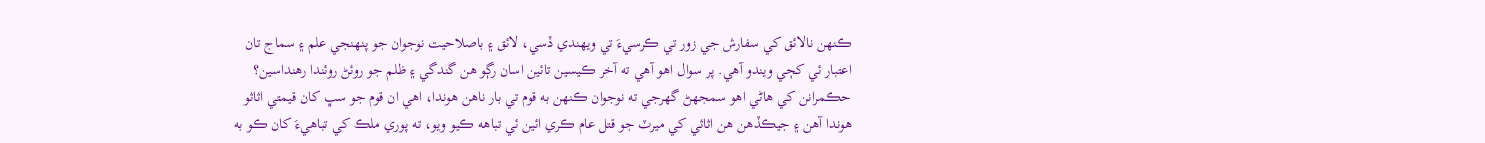ڪنهن نالائق کي سفارش جي زور تي ڪرسيءَ تي ويهندي ڏسي، لائق ۽ باصلاحيت نوجوان جو پنهنجي علم ۽ سماج تان اعتبار ئي کڄي ويندو آهي. پر سوال اهو آهي ته آخر ڪيسين تائين اسان رڳو هن گندگي ۽ ظلم جو روئڻ روئندا رهنداسين؟ حڪمرانن کي هاڻي اهو سمجهڻ گهرجي ته نوجوان ڪنهن به قوم تي بار ناهن هوندا، اهي ان قوم جو سڀ کان قيمتي اثاثو هوندا آهن ۽ جيڪڏهن هن اثاثي کي ميرٽ جو قتل عام ڪري ائين ئي تباهه ڪيو ويو، ته پوري ملڪ کي تباهيءَ کان ڪو به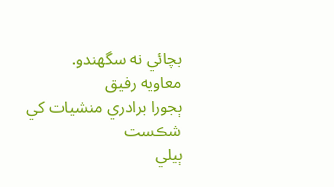بچائي نه سگهندو.
معاويه رفيق
ٻجورا برادري منشيات کي شڪست
ٻيلي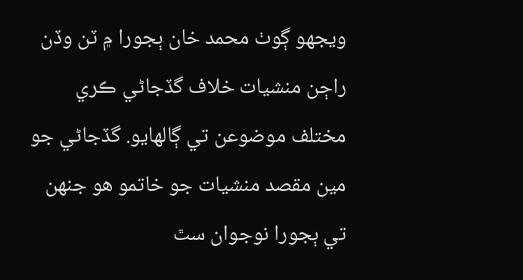ويجهو ڳوٺ محمد خان ٻجورا ۾ ٽن وڏن راڄن منشيات خلاف گڏجاڻي ڪري مختلف موضوعن تي ڳالھايو. گڏجاڻي جو مين مقصد منشيات جو خاتمو ھو جنھن تي ٻجورا نوجوان سٿ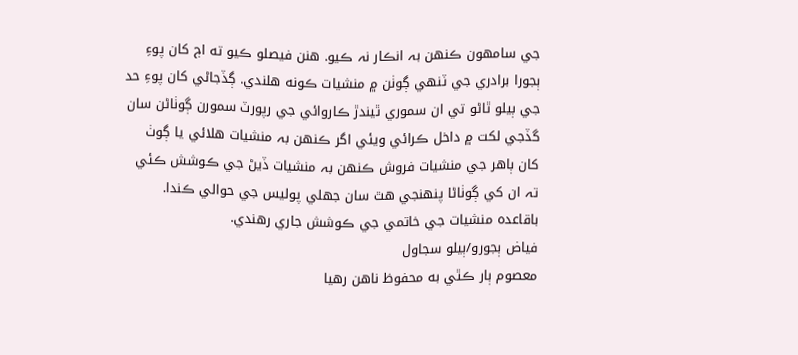جي سامھون ڪنھن بہ انڪار نہ ڪيو. هنن فيصلو ڪيو ته اڄ کان پوءِ ٻجورا برادري جي ٽنهي ڳوٺن ۾ منشيات ڪونه ھلندي. ڳڏجاڻي کان پوءِ حد جي ٻيلو ٿاڻو تي ان سموري ٿيندڙ ڪاروائي جي رپورٽ سمورن ڳوٺاڻن سان گڏجي لکت ۾ داخل ڪرائي ويئي اگر ڪنھن بہ منشيات ھلائي يا ڳوٺ کان ٻاھر جي منشيات فروش ڪنھن بہ منشيات ڏيڻ جي ڪوشش ڪئي تہ ان کي ڳوٺاڻا پنهنجي ھٿ سان جھلي پوليس جي حوالي ڪندا. باقاعده منشيات جي خاتمي جي ڪوشش جاري رھندي.
فياض ٻجورو/ٻيلو سجاول
معصوم ٻار ڪٿي به محفوظ ناهن رهيا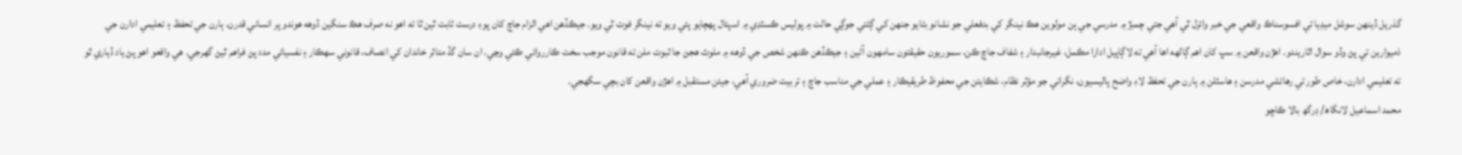گذريل ڏينهن سوشل ميڊيا تي افسوسناڪ واقعي جي خبر وائرل ٿي آهي جتي چمبڙ ۾ مدرسي جي ٻن مولوين هڪ نينگر کي بدفعلي جو نشانو بڻايو جنهن کي ڳڻتي جوڳي حالت ۾ پوليس ڪسٽڊي ۾ اسپتال پهچايو پئي ويو ته نينگر فوت ٿي ويو. جيڪڏهن اهي الزام جاچ کان پوءِ درست ثابت ٿين ٿا ته اهو نه صرف هڪ سنگين ڏوهه هوندو پر انساني قدرن، ٻارن جي تحفظ ۽ تعليمي ادارن جي ذميوارين تي پڻ وڏو سوال اٿاريندو. اهڙن واقعن ۾ سڀ کان اهم ڳالهه اها آهي ته لاڳاپيل ادارا مڪمل، غيرجانبدار ۽ شفاف جاچ ڪن، سموريون حقيقتون سامهون آڻين ۽ جيڪڏهن ڪنهن شخص جي ڏوهه ۾ ملوث هجڻ جا ثبوت ملن ته قانون موجب سخت ڪارروائي ڪئي وڃي. ان سان گڏ متاثر خاندان کي انصاف، قانوني سهڪار ۽ نفسياتي مدد پڻ فراهم ٿيڻ گهرجي. هي واقعو اهو پڻ ياد ڏياري ٿو ته تعليمي ادارن، خاص طور تي رهائشي مدرسن ۽ هاسٽلن ۾ ٻارن جي تحفظ لاءِ واضح پاليسيون، نگراني جو مؤثر نظام، شڪايتن جي محفوظ طريقيڪار ۽ عملي جي مناسب جاچ ۽ تربيت ضروري آهي، جيئن مستقبل ۾ اهڙن واقعن کان بچي سگهجي.
محمد اسماعيل لانگاھ/ ڊرگھ بالا ڪاڇو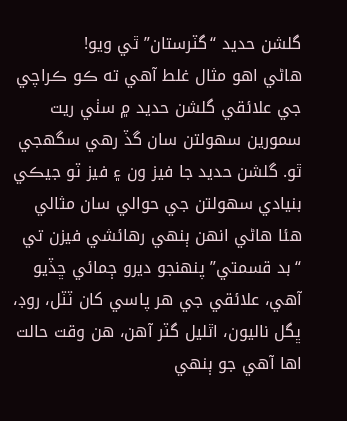گلشن حديد “گٽرستان” ٿي ويو!
ھاڻي اھو مثال غلط آھي ته ڪو ڪراچي جي علائقي گلشن حديد ۾ سٺي ريت سمورين سھولتن سان گڏ رھي سگھجي ٿو. گلشن حديد جا فيز ون ۽ فيز ٽو جيڪي بنيادي سھولتن جي حوالي سان مثالي ھئا ھاڻي انھن ٻنھي رھائشي فيزن تي “بد قسمتي” پنھنجو ديرو ڄمائي ڇڏيو آھي، علائقي جي ھر پاسي کان ٽٽل، روڊ، ڀگل ناليون، اٿليل گٽر آھن، ھن وقت حالت اھا آھي جو ٻنھي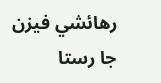رھائشي فيزن جا رستا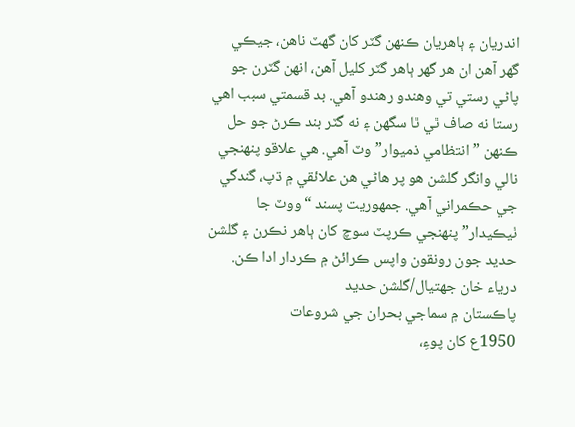اندريان ۽ ٻاھريان ڪنھن گٽر کان گھٽ ناھن، جيڪي گھر آھن ان ھر گھر ٻاھر گٽر کليل آھن، انھن گٽرن جو پاڻي رستي تي وهندو رهندو آهي. بد قسمتي سبب اھي رستا نه صاف ٿي ٿا سگھن ۽ نه گٽر بند ڪرڻ جو حل ڪنھن ” انتظامي ذميوار” وٽ آھي. ھي علاقو پنھنجي نالي وانگر گلشن ھو پر ھاڻي ھن علائقي ۾ ڌپ، گندگي جي حڪمراني آھي. جمھوريت پسند “ووٽ جا ٺيڪيدار” پنھنجي ڪرپٽ سوچ کان ٻاھر نڪرن ۽ گلشن حديد جون رونقون واپس ڪرائڻ ۾ ڪردار ادا ڪن.
درياء خان جھتيال/گلشن حديد
پاڪستان ۾ سماجي بحران جي شروعات
1950ع کان پوءِ،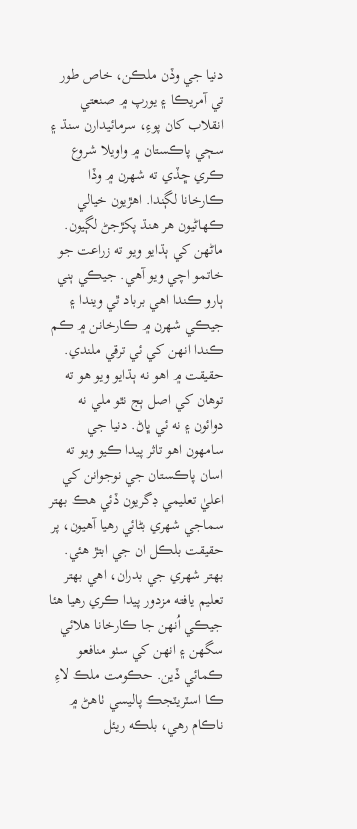دنيا جي وڏن ملڪن، خاص طور تي آمريڪا ۽ يورپ ۾ صنعتي انقلاب کان پوءِ، سرمائيدارن سنڌ ۽ سڄي پاڪستان ۾ واويلا شروع ڪري ڇڏي ته شهرن ۾ وڏا ڪارخانا لڳندا. اهڙيون خيالي ڪهاڻيون هر هنڌ پکڙجڻ لڳيون. ماڻهن کي ٻڌايو ويو ته زراعت جو خاتمو اچي ويو آهي. جيڪي ٻني ٻارو ڪندا اهي برباد ٿي ويندا ۽ جيڪي شهرن ۾ ڪارخانن ۾ ڪم ڪندا انهن کي ئي ترقي ملندي. حقيقت ۾ اهو نه ٻڌايو ويو هو ته توهان کي اصل ٻج نٿو ملي نه دوائون ۽ نه ئي ڀاڻ. دنيا جي سامهون اهو تاثر پيدا ڪيو ويو ته اسان پاڪستان جي نوجوانن کي اعليٰ تعليمي ڊگريون ڏئي هڪ بهتر سماجي شهري بڻائي رهيا آهيون، پر حقيقت بلڪل ان جي ابتڙ هئي. بهتر شهري جي بدران، اهي بهتر تعليم يافته مزدور پيدا ڪري رهيا هئا جيڪي اُنھن جا ڪارخانا هلائي سگهن ۽ انهن کي سٺو منافعو ڪمائي ڏين. حڪومت ملڪ لاءِ ڪا اسٽريٽجڪ پاليسي ٺاهڻ ۾ ناڪام رھي، بلڪه ريئل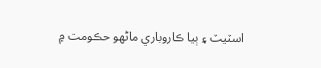اسٽيٽ ۽ ٻيا ڪاروباري ماڻهو حڪومت ۾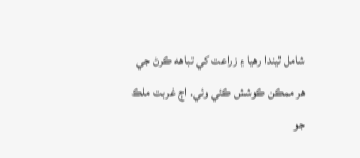شامل ٿيندا رهيا ۽ زراعت کي تباهه ڪرڻ جي هر ممڪن ڪوشش ڪئي وئي. اڄ غربت ملڪ جو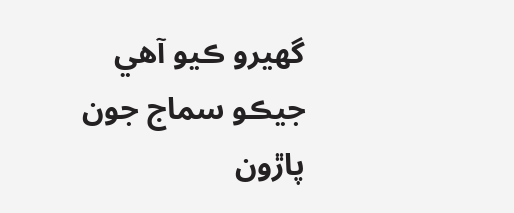گهيرو ڪيو آهي جيڪو سماج جون پاڙون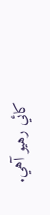کائي رهيو آهي.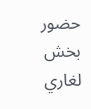حضور بخش لغاري